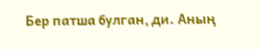Бер патша булган, ди. Аның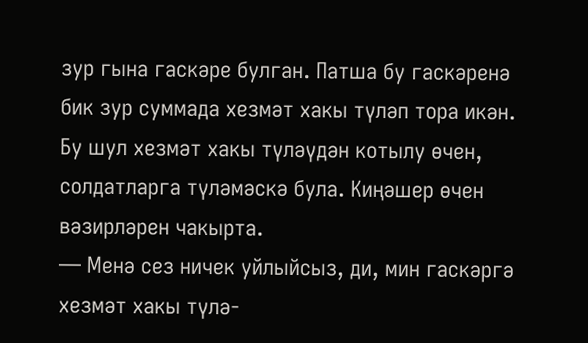зур гына гаскәре булган. Патша бу гаскәренә бик зур суммада хезмәт хакы түләп тора икән. Бу шул хезмәт хакы түләүдән котылу өчен, солдатларга түләмәскә була. Киңәшер өчен вәзирләрен чакырта.
— Менә сез ничек уйлыйсыз, ди, мин гаскәргә хезмәт хакы түлә-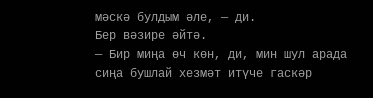мәскә булдым әле, — ди.
Бер вәзире әйтә.
— Бир миңа өч көн, ди, мин шул арада сиңа бушлай хезмәт итүче гаскәр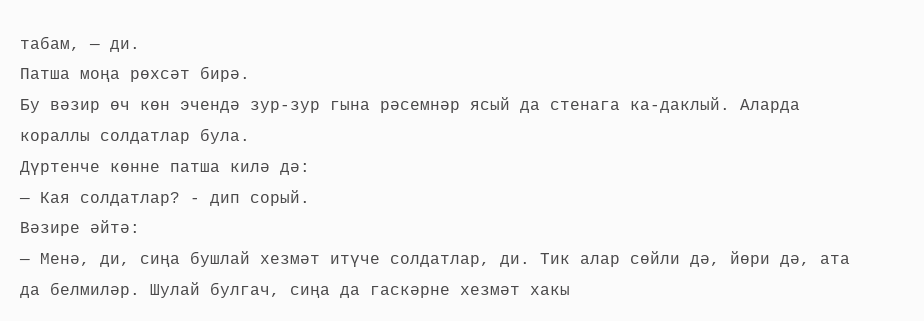табам, — ди.
Патша моңа рөхсәт бирә.
Бу вәзир өч көн эчендә зур-зур гына рәсемнәр ясый да стенага ка-даклый. Аларда кораллы солдатлар була.
Дүртенче көнне патша килә дә:
— Кая солдатлар? - дип сорый.
Вәзире әйтә:
— Менә, ди, сиңа бушлай хезмәт итүче солдатлар, ди. Тик алар сөйли дә, йөри дә, ата да белмиләр. Шулай булгач, сиңа да гаскәрне хезмәт хакы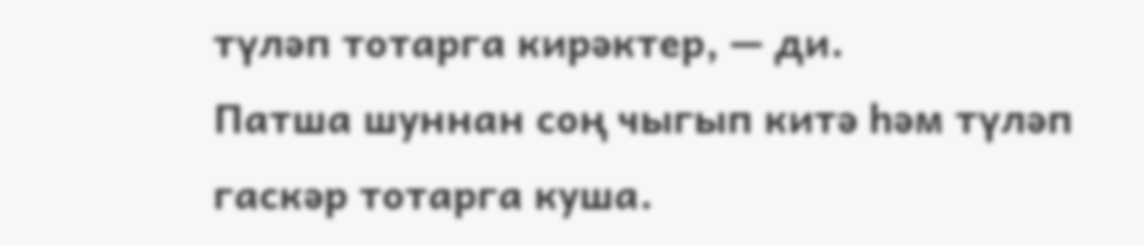түләп тотарга кирәктер, — ди.
Патша шуннан соң чыгып китә һәм түләп гаскәр тотарга куша.